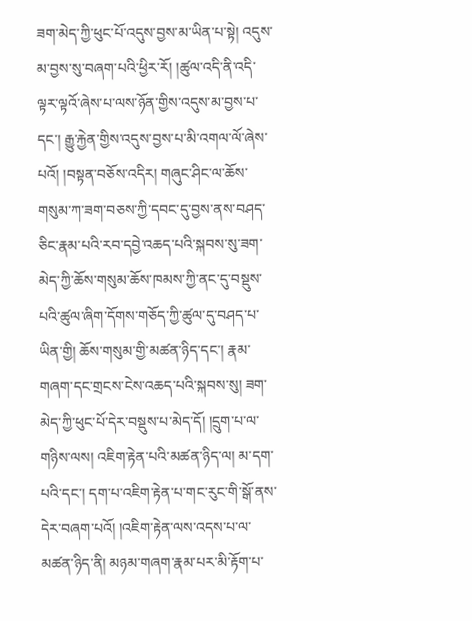ཟག་མེད་ཀྱི་ཕུང་པོ་འདུས་བྱས་མ་ཡིན་པ་སྟེ། འདུས་མ་བྱས་སུ་བཞག་པའི་ཕྱིར་རོ། །ཚུལ་འདི་ནི་འདི་ལྟར་ལྟའོ་ཞེས་པ་ལས་ཉོན་གྱིས་འདུས་མ་བྱས་པ་དང་། རྒྱུ་རྐྱེན་གྱིས་འདུས་བྱས་པ་མི་འགལ་ལོ་ཞེས་པའོ། །བསྟན་བཅོས་འདིར། གཞུང་ཤིང་ལ་ཆོས་གསུམ་ཀ་ཟག་བཅས་ཀྱི་དབང་དུ་བྱས་ནས་བཤད་ཅིང་རྣམ་པའི་རབ་དབྱེ་འཆད་པའི་སྐབས་སུ་ཟག་མེད་ཀྱི་ཆོས་གསུམ་ཆོས་ཁམས་ཀྱི་ནང་དུ་བསྡུས་པའི་ཚུལ་ཞིག་དོགས་གཅོད་ཀྱི་ཚུལ་དུ་བཤད་པ་ཡིན་གྱི། ཆོས་གསུམ་གྱི་མཚན་ཉིད་དང་། རྣམ་གཞག་དང་གྲངས་ངེས་འཆད་པའི་སྐབས་སུ། ཟག་མེད་ཀྱི་ཕུང་པོ་དེར་བསྡུས་པ་མེད་དོ། །དྲུག་པ་ལ་གཉིས་ལས། འཇིག་རྟེན་པའི་མཚན་ཉིད་ལ། མ་དག་པའི་དང་། དག་པ་འཇིག་རྟེན་པ་གང་རུང་གི་སྒོ་ནས་དེར་བཞག་པའོ། །འཇིག་རྟེན་ལས་འདས་པ་ལ་མཚན་ཉིད་ནི། མཉམ་གཞག་རྣམ་པར་མི་རྟོག་པ་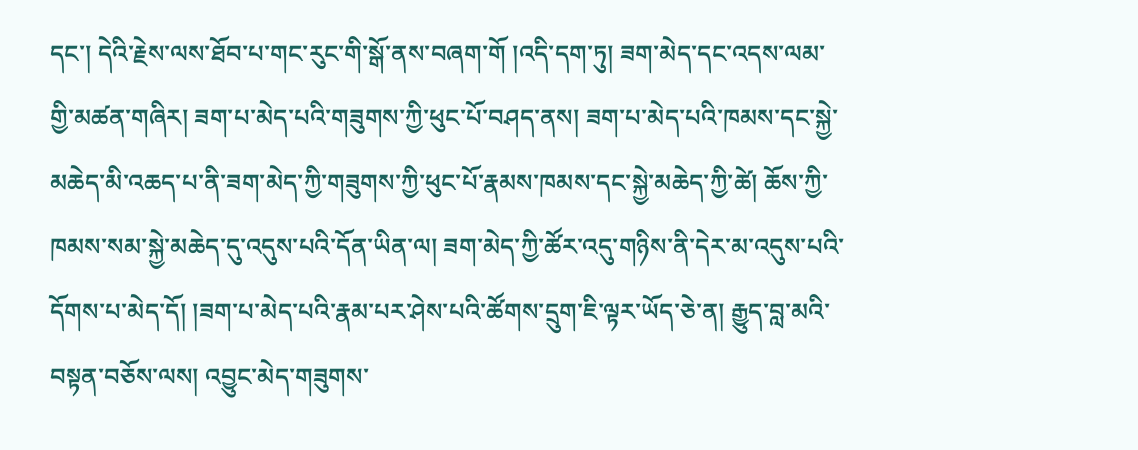དང་། དེའི་རྗེས་ལས་ཐོབ་པ་གང་རུང་གི་སྒོ་ནས་བཞག་གོ །འདི་དག་ཏུ། ཟག་མེད་དང་འདས་ལམ་གྱི་མཚན་གཞིར། ཟག་པ་མེད་པའི་གཟུགས་ཀྱི་ཕུང་པོ་བཤད་ནས། ཟག་པ་མེད་པའི་ཁམས་དང་སྐྱེ་མཆེད་མི་འཆད་པ་ནི་ཟག་མེད་ཀྱི་གཟུགས་ཀྱི་ཕུང་པོ་རྣམས་ཁམས་དང་སྐྱེ་མཆེད་ཀྱི་ཚེ། ཆོས་ཀྱི་ཁམས་སམ་སྐྱེ་མཆེད་དུ་འདུས་པའི་དོན་ཡིན་ལ། ཟག་མེད་ཀྱི་ཚོར་འདུ་གཉིས་ནི་དེར་མ་འདུས་པའི་དོགས་པ་མེད་དོ། །ཟག་པ་མེད་པའི་རྣམ་པར་ཤེས་པའི་ཚོགས་དྲུག་ཇི་ལྟར་ཡོད་ཅེ་ན། རྒྱུད་བླ་མའི་བསྟན་བཅོས་ལས། འབྱུང་མེད་གཟུགས་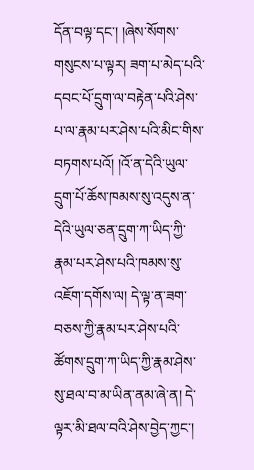དོན་བལྟ་དང་། །ཞེས་སོགས་གསུངས་པ་ལྟར། ཟག་པ་མེད་པའི་དབང་པོ་དྲུག་ལ་བརྟེན་པའི་ཤེས་པ་ལ་རྣམ་པར་ཤེས་པའི་མིང་གིས་བཏགས་པའོ། །འོ་ན་དེའི་ཡུལ་དྲུག་པོ་ཆོས་ཁམས་སུ་འདུས་ན་དེའི་ཡུལ་ཅན་དྲུག་ཀ་ཡིད་ཀྱི་རྣམ་པར་ཤེས་པའི་ཁམས་སུ་འཇོག་དགོས་ལ། དེ་ལྟ་ན་ཟག་བཅས་ཀྱི་རྣམ་པར་ཤེས་པའི་ཚོགས་དྲུག་ཀ་ཡིད་ཀྱི་རྣམ་ཤེས་སུ་ཐལ་བ་མ་ཡིན་ནམ་ཞེ་ན། དེ་ལྟར་མི་ཐལ་བའི་ཤེས་བྱེད་ཀྱང་།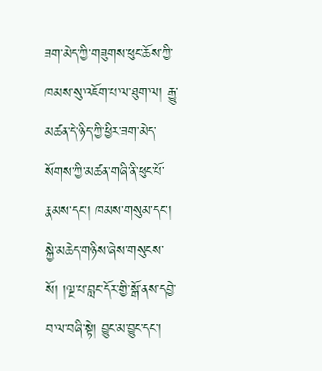ཟག་མེད་ཀྱི་གཟུགས་ཕུང་ཆོས་ཀྱི་ཁམས་སུ་འཇོག་པ་ལ་ཐུག་ལ། རྒྱུ་མཚན་དེ་ཉིད་ཀྱི་ཕྱིར་ཟག་མེད་སོགས་ཀྱི་མཚན་གཞི་ནི་ཕུང་པོ་རྣམས་དང་། ཁམས་གསུམ་དང་། སྐྱེ་མཆེད་གཉིས་ཞེས་གསུངས་སོ། །ལྔ་པ་བླང་དོར་གྱི་སྒོ་ནས་དབྱེ་བ་ལ་བཞི་སྟེ། བྱུང་མ་བྱུང་དང་།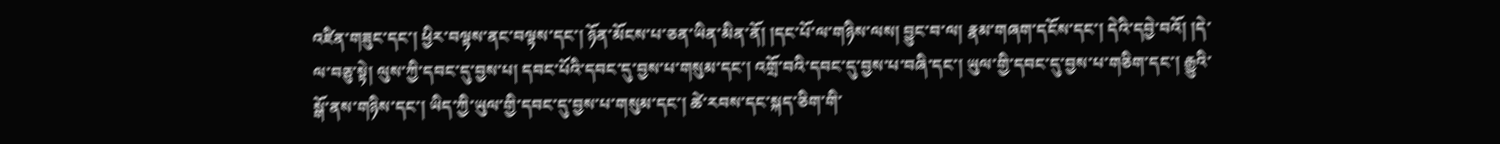འཛིན་གཟུང་དང་། ཕྱིར་བལྟས་ནང་བལྟས་དང་། ཉོན་མོངས་པ་ཅན་ཡིན་མིན་ནོ། །དང་པོ་ལ་གཉིས་ལས། བྱུང་བ་ལ། རྣམ་གཞག་དངོས་དང་། དེའི་དབྱེ་བའོ། །དེ་ལ་བཅུ་སྟེ། ལུས་ཀྱི་དབང་དུ་བྱས་པ། དབང་པོའི་དབང་དུ་བྱས་པ་གསུམ་དང་། འགྲོ་བའི་དབང་དུ་བྱས་པ་བཞི་དང་། ཡུལ་གྱི་དབང་དུ་བྱས་པ་གཅིག་དང་། རྒྱུའི་སྒོ་ནས་གཉིས་དང་། ཡིད་ཀྱི་ཡུལ་གྱི་དབང་དུ་བྱས་པ་གསུམ་དང་། ཚེ་རབས་དང་སྐད་ཅིག་གི་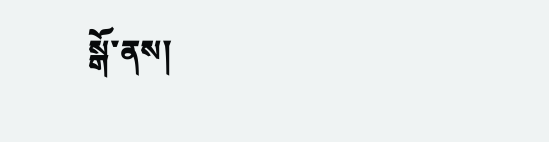སྒོ་ནས།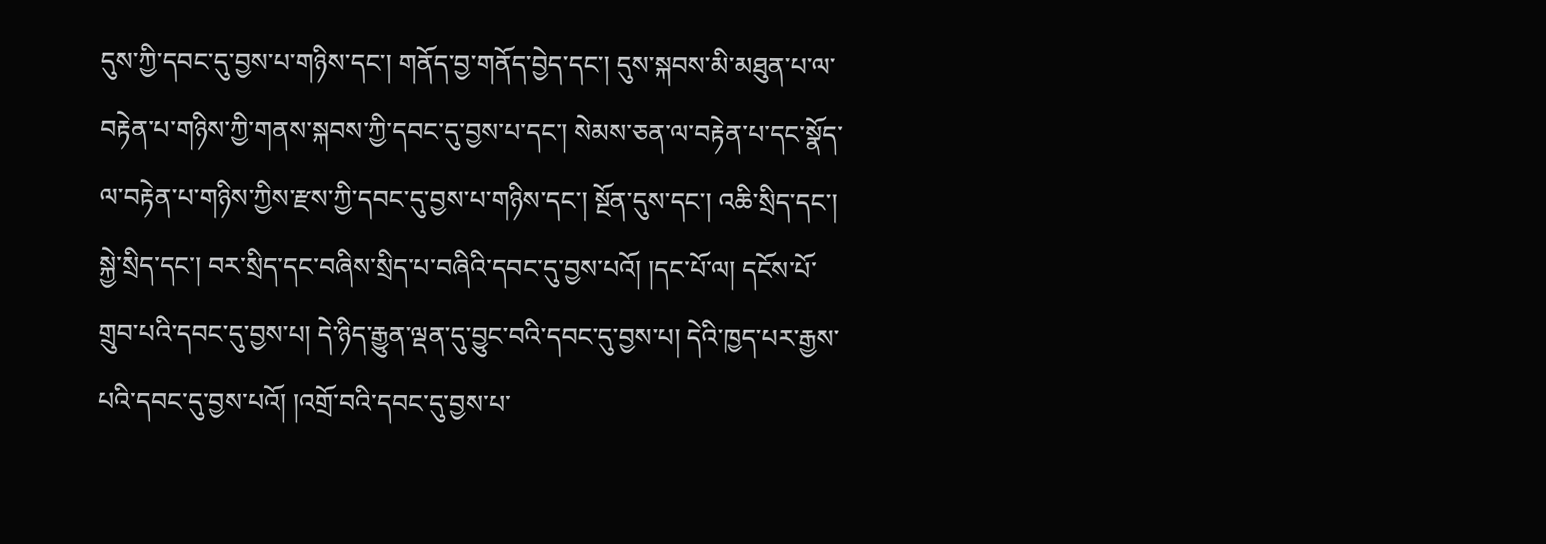དུས་ཀྱི་དབང་དུ་བྱས་པ་གཉིས་དང་། གནོད་བྱ་གནོད་བྱེད་དང་། དུས་སྐབས་མི་མཐུན་པ་ལ་བརྟེན་པ་གཉིས་ཀྱི་གནས་སྐབས་ཀྱི་དབང་དུ་བྱས་པ་དང་། སེམས་ཅན་ལ་བརྟེན་པ་དང་སྣོད་ལ་བརྟེན་པ་གཉིས་ཀྱིས་རྫས་ཀྱི་དབང་དུ་བྱས་པ་གཉིས་དང་། སྔོན་དུས་དང་། འཆི་སྲིད་དང་། སྐྱེ་སྲིད་དང་། བར་སྲིད་དང་བཞིས་སྲིད་པ་བཞིའི་དབང་དུ་བྱས་པའོ། །དང་པོ་ལ། དངོས་པོ་གྲུབ་པའི་དབང་དུ་བྱས་པ། དེ་ཉིད་རྒྱུན་ལྡན་དུ་བྱུང་བའི་དབང་དུ་བྱས་པ། དེའི་ཁྱད་པར་རྒྱས་པའི་དབང་དུ་བྱས་པའོ། །འགྲོ་བའི་དབང་དུ་བྱས་པ་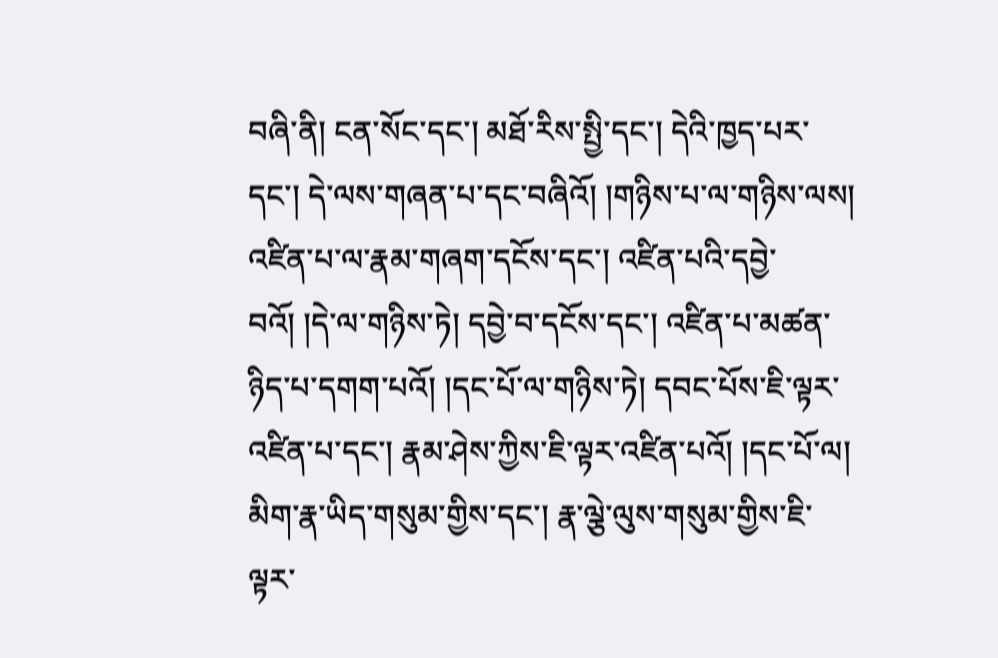བཞི་ནི། ངན་སོང་དང་། མཐོ་རིས་སྤྱི་དང་། དེའི་ཁྱད་པར་དང་། དེ་ལས་གཞན་པ་དང་བཞིའོ། །གཉིས་པ་ལ་གཉིས་ལས། འཛིན་པ་ལ་རྣམ་གཞག་དངོས་དང་། འཛིན་པའི་དབྱེ་བའོ། །དེ་ལ་གཉིས་ཏེ། དབྱེ་བ་དངོས་དང་། འཛིན་པ་མཚན་ཉིད་པ་དགག་པའོ། །དང་པོ་ལ་གཉིས་ཏེ། དབང་པོས་ཇི་ལྟར་འཛིན་པ་དང་། རྣམ་ཤེས་ཀྱིས་ཇི་ལྟར་འཛིན་པའོ། །དང་པོ་ལ། མིག་རྣ་ཡིད་གསུམ་གྱིས་དང་། རྣ་ལྕེ་ལུས་གསུམ་གྱིས་ཇི་ལྟར་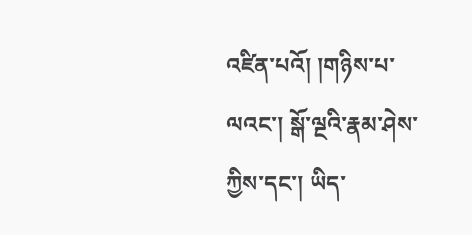འཛིན་པའོ། །གཉིས་པ་ལའང་། སྒོ་ལྔའི་རྣམ་ཤེས་ཀྱིས་དང་། ཡིད་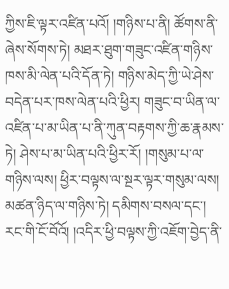ཀྱིས་ཇི་ལྟར་འཛིན་པའོ། །གཉིས་པ་ནི། ཚོགས་ནི་ཞེས་སོགས་ཏེ། མཐར་ཐུག་གཟུང་འཛིན་གཉིས་ཁས་མི་ལེན་པའི་དོན་ཏེ། གཉིས་མེད་ཀྱི་ཡེ་ཤེས་བདེན་པར་ཁས་ལེན་པའི་ཕྱིར། གཟུང་བ་ཡིན་ལ་འཛིན་པ་མ་ཡིན་པ་ནི་ཀུན་བརྟགས་ཀྱི་ཆ་རྣམས་ཏེ། ཤེས་པ་མ་ཡིན་པའི་ཕྱིར་རོ། །གསུམ་པ་ལ་གཉིས་ལས། ཕྱིར་བལྟས་ལ་སྔར་ལྟར་གསུམ་ལས། མཚན་ཉིད་ལ་གཉིས་ཏེ། དམིགས་བསལ་དང་། རང་གི་ངོ་བོའོ། །འདིར་ཕྱི་བལྟས་ཀྱི་འཇོག་བྱེད་ནི་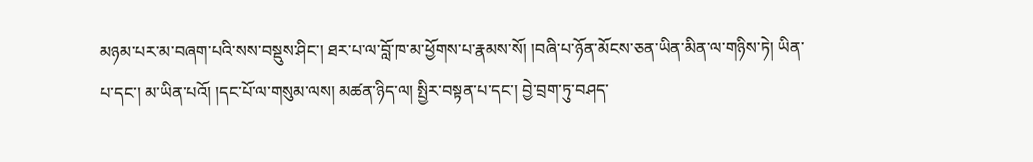མཉམ་པར་མ་བཞག་པའི་སས་བསྡུས་ཤིང་། ཐར་པ་ལ་བློ་ཁ་མ་ཕྱོགས་པ་རྣམས་སོ། །བཞི་པ་ཉོན་མོངས་ཅན་ཡིན་མིན་ལ་གཉིས་ཏེ། ཡིན་པ་དང་། མ་ཡིན་པའོ། །དང་པོ་ལ་གསུམ་ལས། མཚན་ཉིད་ལ། སྤྱིར་བསྟན་པ་དང་། བྱེ་བྲག་ཏུ་བཤད་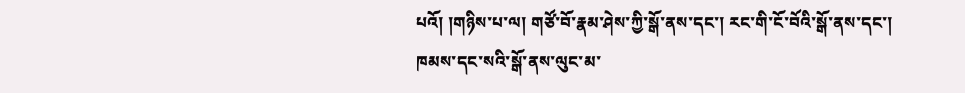པའོ། །གཉིས་པ་ལ། གཙོ་བོ་རྣམ་ཤེས་ཀྱི་སྒོ་ནས་དང་། རང་གི་ངོ་བོའི་སྒོ་ནས་དང་། ཁམས་དང་སའི་སྒོ་ནས་ལུང་མ་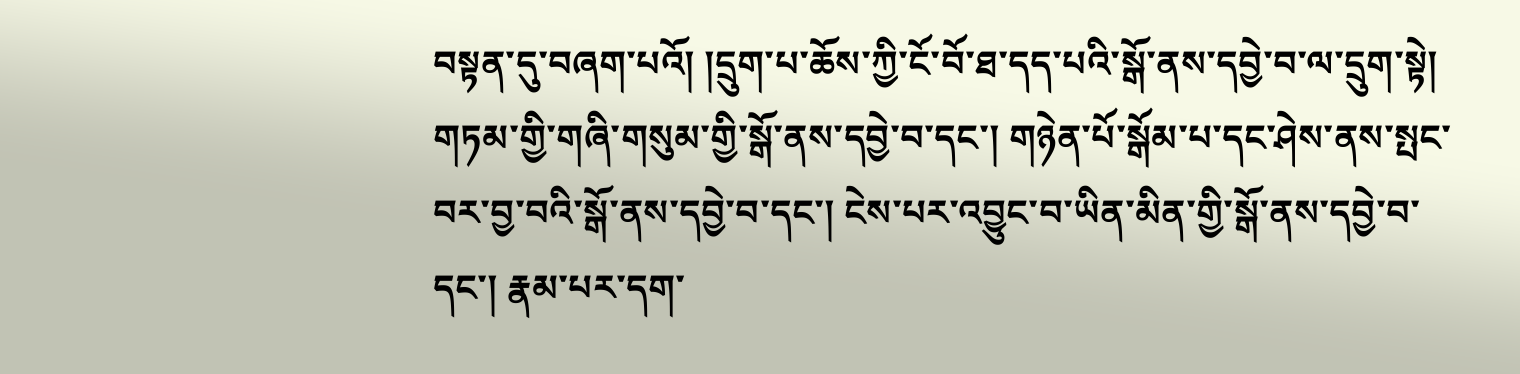བསྟན་དུ་བཞག་པའོ། །དྲུག་པ་ཆོས་ཀྱི་ངོ་བོ་ཐ་དད་པའི་སྒོ་ནས་དབྱེ་བ་ལ་དྲུག་སྟེ། གཏམ་གྱི་གཞི་གསུམ་གྱི་སྒོ་ནས་དབྱེ་བ་དང་། གཉེན་པོ་སྒོམ་པ་དང་ཤེས་ནས་སྤང་བར་བྱ་བའི་སྒོ་ནས་དབྱེ་བ་དང་། ངེས་པར་འབྱུང་བ་ཡིན་མིན་གྱི་སྒོ་ནས་དབྱེ་བ་དང་། རྣམ་པར་དག་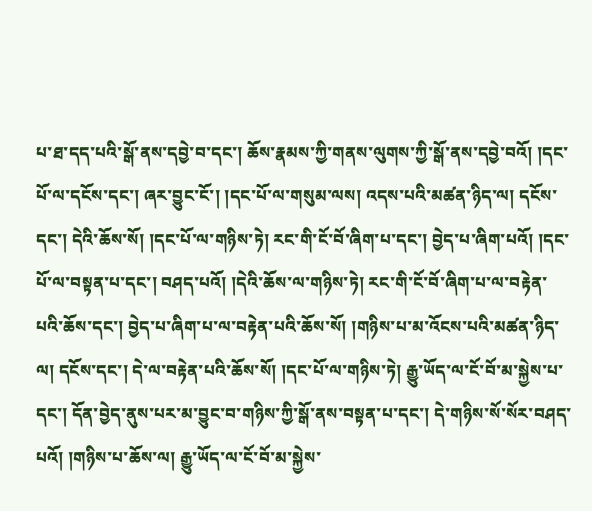པ་ཐ་དད་པའི་སྒོ་ནས་དབྱེ་བ་དང་། ཆོས་རྣམས་ཀྱི་གནས་ལུགས་ཀྱི་སྒོ་ནས་དབྱེ་བའོ། །དང་པོ་ལ་དངོས་དང་། ཞར་བྱུང་ངོ་། །དང་པོ་ལ་གསུམ་ལས། འདས་པའི་མཚན་ཉིད་ལ། དངོས་དང་། དེའི་ཆོས་སོ། །དང་པོ་ལ་གཉིས་ཏེ། རང་གི་ངོ་བོ་ཞིག་པ་དང་། བྱེད་པ་ཞིག་པའོ། །དང་པོ་ལ་བསྟན་པ་དང་། བཤད་པའོ། །དེའི་ཆོས་ལ་གཉིས་ཏེ། རང་གི་ངོ་བོ་ཞིག་པ་ལ་བརྟེན་པའི་ཆོས་དང་། བྱེད་པ་ཞིག་པ་ལ་བརྟེན་པའི་ཆོས་སོ། །གཉིས་པ་མ་འོངས་པའི་མཚན་ཉིད་ལ། དངོས་དང་། དེ་ལ་བརྟེན་པའི་ཆོས་སོ། །དང་པོ་ལ་གཉིས་ཏེ། རྒྱུ་ཡོད་ལ་ངོ་བོ་མ་སྐྱེས་པ་དང་། དོན་བྱེད་ནུས་པར་མ་བྱུང་བ་གཉིས་ཀྱི་སྒོ་ནས་བསྟན་པ་དང་། དེ་གཉིས་སོ་སོར་བཤད་པའོ། །གཉིས་པ་ཆོས་ལ། རྒྱུ་ཡོད་ལ་ངོ་བོ་མ་སྐྱེས་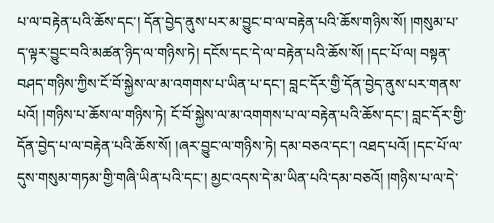པ་ལ་བརྟེན་པའི་ཆོས་དང་། དོན་བྱེད་ནུས་པར་མ་བྱུང་བ་ལ་བརྟེན་པའི་ཆོས་གཉིས་སོ། །གསུམ་པ་ད་ལྟར་བྱུང་བའི་མཚན་ཉིད་ལ་གཉིས་ཏེ། དངོས་དང་དེ་ལ་བརྟེན་པའི་ཆོས་སོ། །དང་པོ་ལ། བསྟན་བཤད་གཉིས་ཀྱིས་ངོ་བོ་སྐྱེས་ལ་མ་འགགས་པ་ཡིན་པ་དང་། བླང་དོར་གྱི་དོན་བྱེད་ནུས་པར་གནས་པའོ། །གཉིས་པ་ཆོས་ལ་གཉིས་ཏེ། ངོ་བོ་སྐྱེས་ལ་མ་འགགས་པ་ལ་བརྟེན་པའི་ཆོས་དང་། བླང་དོར་གྱི་དོན་བྱེད་པ་ལ་བརྟེན་པའི་ཆོས་སོ། །ཞར་བྱུང་ལ་གཉིས་ཏེ། དམ་བཅའ་དང་། འཐད་པའོ། །དང་པོ་ལ་དུས་གསུམ་གཏམ་གྱི་གཞི་ཡིན་པའི་དང་། མྱང་འདས་དེ་མ་ཡིན་པའི་དམ་བཅའོ། །གཉིས་པ་ལ་དེ་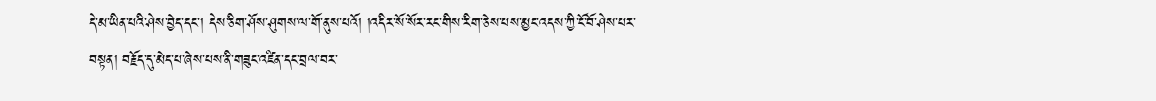དེ་མ་ཡིན་པའི་ཤེས་བྱེད་དང་། དེས་ཅིག་ཤོས་ཤུགས་ལ་གོ་ནུས་པའོ། །འདིར་སོ་སོར་རང་གིས་རིག་ཅེས་པས་མྱང་འདས་ཀྱི་ངོ་བོ་ཤེས་པར་བསྟན། བརྗོད་དུ་མེད་པ་ཞེས་པས་ནི་གཟུང་འཛིན་དང་བྲལ་བར་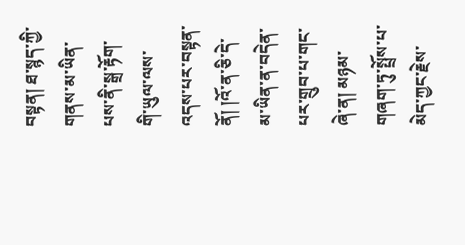བསྟན། ཐ་སྙད་ཀྱི་གནས་མ་ཡིན་པས་ནི་སྒྲ་རྟོག་གི་ཡུལ་ལས་འདས་པར་བསྟན་ནོ། །འོ་ན་ཅི་དེ་མ་ཡིན་ན་བདེན་པར་གྲུབ་པ་གང་ཞེ་ན། མཉམ་གཞག་ཏུ་སྤྲོས་པ་མེད་ཀྱང་རྗེས་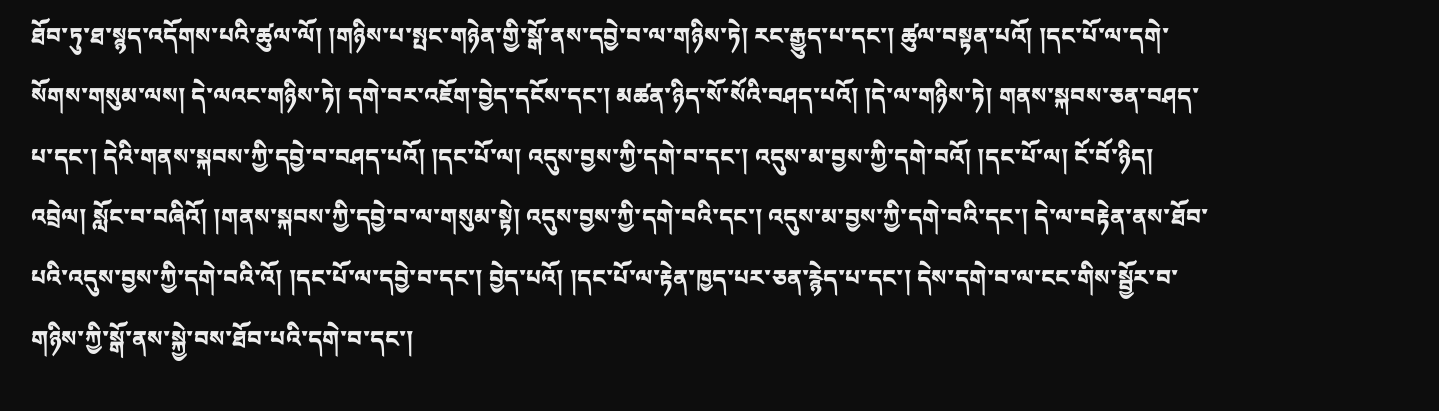ཐོབ་ཏུ་ཐ་སྙད་འདོགས་པའི་ཚུལ་ལོ། །གཉིས་པ་སྤང་གཉེན་གྱི་སྒོ་ནས་དབྱེ་བ་ལ་གཉིས་ཏེ། རང་རྒྱུད་པ་དང་། ཚུལ་བསྟན་པའོ། །དང་པོ་ལ་དགེ་སོགས་གསུམ་ལས། དེ་ལའང་གཉིས་ཏེ། དགེ་བར་འཇོག་བྱེད་དངོས་དང་། མཚན་ཉིད་སོ་སོའི་བཤད་པའོ། །དེ་ལ་གཉིས་ཏེ། གནས་སྐབས་ཅན་བཤད་པ་དང་། དེའི་གནས་སྐབས་ཀྱི་དབྱེ་བ་བཤད་པའོ། །དང་པོ་ལ། འདུས་བྱས་ཀྱི་དགེ་བ་དང་། འདུས་མ་བྱས་ཀྱི་དགེ་བའོ། །དང་པོ་ལ། ངོ་བོ་ཉིད། འབྲེལ། སློང་བ་བཞིའོ། །གནས་སྐབས་ཀྱི་དབྱེ་བ་ལ་གསུམ་སྟེ། འདུས་བྱས་ཀྱི་དགེ་བའི་དང་། འདུས་མ་བྱས་ཀྱི་དགེ་བའི་དང་། དེ་ལ་བརྟེན་ནས་ཐོབ་པའི་འདུས་བྱས་ཀྱི་དགེ་བའི་འོ། །དང་པོ་ལ་དབྱེ་བ་དང་། བྱེད་པའོ། །དང་པོ་ལ་རྟེན་ཁྱད་པར་ཅན་རྙེད་པ་དང་། དེས་དགེ་བ་ལ་ངང་གིས་སྦྱོར་བ་གཉིས་ཀྱི་སྒོ་ནས་སྐྱེ་བས་ཐོབ་པའི་དགེ་བ་དང་།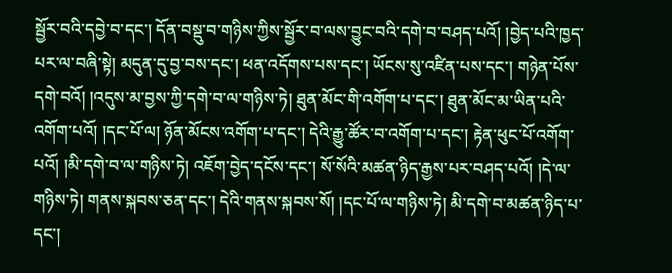སྦྱོར་བའི་དབྱེ་བ་དང་། དོན་བསྡུ་བ་གཉིས་ཀྱིས་སྦྱོར་བ་ལས་བྱུང་བའི་དགེ་བ་བཤད་པའོ། །བྱེད་པའི་ཁྱད་པར་ལ་བཞི་སྟེ། མདུན་དུ་བྱ་བས་དང་། ཕན་འདོགས་པས་དང་། ཡོངས་སུ་འཛིན་པས་དང་། གཉེན་པོས་དགེ་བའོ། །འདུས་མ་བྱས་ཀྱི་དགེ་བ་ལ་གཉིས་ཏེ། ཐུན་མོང་གི་འགོག་པ་དང་། ཐུན་མོང་མ་ཡིན་པའི་འགོག་པའོ། །དང་པོ་ལ། ཉོན་མོངས་འགོག་པ་དང་། དེའི་རྒྱུ་ཚོར་བ་འགོག་པ་དང་། རྟེན་ཕུང་པོ་འགོག་པའོ། །མི་དགེ་བ་ལ་གཉིས་ཏེ། འཇོག་བྱེད་དངོས་དང་། སོ་སོའི་མཚན་ཉིད་རྒྱས་པར་བཤད་པའོ། །དེ་ལ་གཉིས་ཏེ། གནས་སྐབས་ཅན་དང་། དེའི་གནས་སྐབས་སོ། །དང་པོ་ལ་གཉིས་ཏེ། མི་དགེ་བ་མཚན་ཉིད་པ་དང་།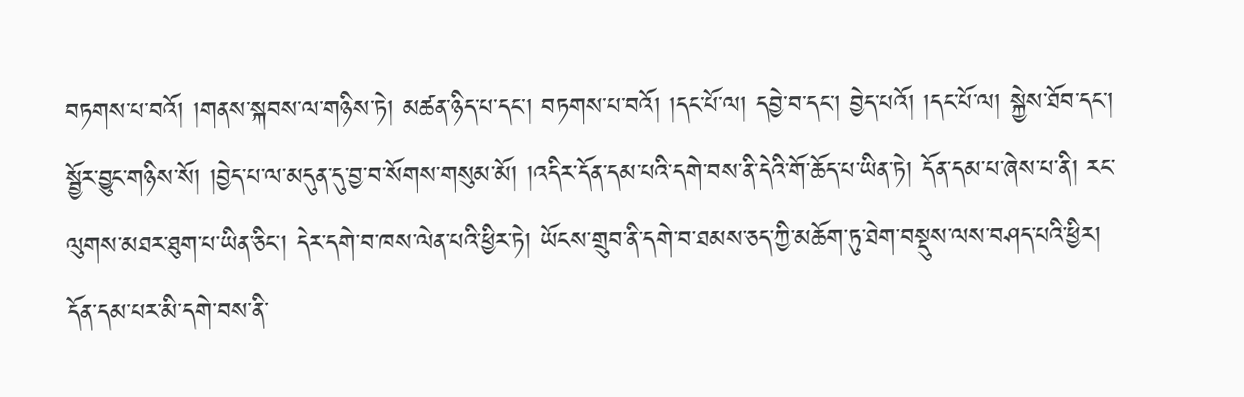བཏགས་པ་བའོ། །གནས་སྐབས་ལ་གཉིས་ཏེ། མཚན་ཉིད་པ་དང་། བཏགས་པ་བའོ། །དང་པོ་ལ། དབྱེ་བ་དང་། བྱེད་པའོ། །དང་པོ་ལ། སྐྱེས་ཐོབ་དང་། སྦྱོར་བྱུང་གཉིས་སོ། །བྱེད་པ་ལ་མདུན་དུ་བྱ་བ་སོགས་གསུམ་མོ། །འདིར་དོན་དམ་པའི་དགེ་བས་ནི་དེའི་གོ་ཆོད་པ་ཡིན་ཏེ། དོན་དམ་པ་ཞེས་པ་ནི། རང་ལུགས་མཐར་ཐུག་པ་ཡིན་ཅིང་། དེར་དགེ་བ་ཁས་ལེན་པའི་ཕྱིར་ཏེ། ཡོངས་གྲུབ་ནི་དགེ་བ་ཐམས་ཅད་ཀྱི་མཆོག་ཏུ་ཐེག་བསྡུས་ལས་བཤད་པའི་ཕྱིར། དོན་དམ་པར་མི་དགེ་བས་ནི་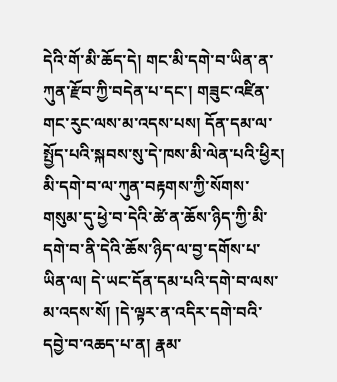དེའི་གོ་མི་ཆོད་དེ། གང་མི་དགེ་བ་ཡིན་ན་ཀུན་རྫོབ་ཀྱི་བདེན་པ་དང་། གཟུང་འཛིན་གང་རུང་ལས་མ་འདས་པས། དོན་དམ་ལ་སྤྱོད་པའི་སྐབས་སུ་དེ་ཁས་མི་ལེན་པའི་ཕྱིར། མི་དགེ་བ་ལ་ཀུན་བརྟགས་ཀྱི་སོགས་གསུམ་དུ་ཕྱེ་བ་དེའི་ཚེ་ན་ཆོས་ཉིད་ཀྱི་མི་དགེ་བ་ནི་དེའི་ཆོས་ཉིད་ལ་བྱ་དགོས་པ་ཡིན་ལ། དེ་ཡང་དོན་དམ་པའི་དགེ་བ་ལས་མ་འདས་སོ། །དེ་ལྟར་ན་འདིར་དགེ་བའི་དབྱེ་བ་འཆད་པ་ན། རྣམ་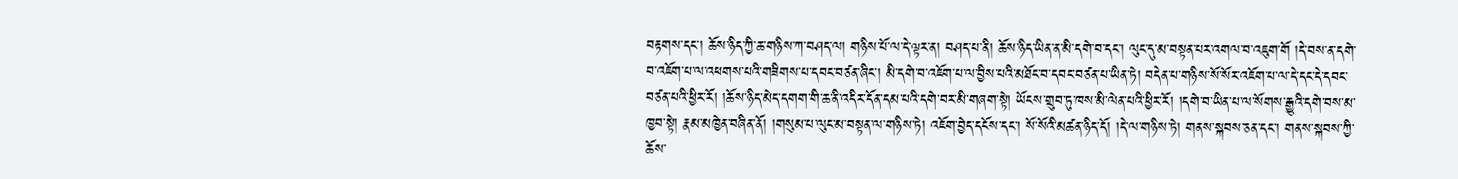བརྟགས་དང་། ཆོས་ཉིད་ཀྱི་ཆ་གཉིས་ཀ་བཤད་ལ། གཉིས་པོ་ལ་དེ་ལྟར་ན། བཤད་པ་ནི། ཆོས་ཉིད་ཡིན་ན་མི་དགེ་བ་དང་། ལུང་དུ་མ་བསྟན་པར་འགལ་བ་འཇུག་གོ །དེ་བས་ན་དགེ་བ་འཇོག་པ་ལ་འཕགས་པའི་གཟིགས་པ་དབང་བཙན་ཞིང་། མི་དགེ་བ་འཇོག་པ་ལ་བྱིས་པའི་མཐོང་བ་དབང་བཙན་པ་ཡིན་ཏེ། བདེན་པ་གཉིས་སོ་སོར་འཇོག་པ་ལ་དེ་དང་དེ་དབང་བཙན་པའི་ཕྱིར་རོ། །ཆོས་ཉིད་མེད་དགག་གི་ཆ་ནི་འདིར་དོན་དམ་པའི་དགེ་བར་མི་གཞག་སྟེ། ཡོངས་གྲུབ་ཏུ་ཁས་མི་ལེན་པའི་ཕྱིར་རོ། །དགེ་བ་ཡིན་པ་ལ་སོགས་རྒྱུའི་དགེ་བས་མ་ཁྱབ་སྟེ། རྣམ་མཁྱེན་བཞིན་ནོ། །གསུམ་པ་ལུང་མ་བསྟན་ལ་གཉིས་ཏེ། འཇོག་བྱེད་དངོས་དང་། སོ་སོའི་མཚན་ཉིད་དོ། །དེ་ལ་གཉིས་ཏེ། གནས་སྐབས་ཅན་དང་། གནས་སྐབས་ཀྱི་ཆོས་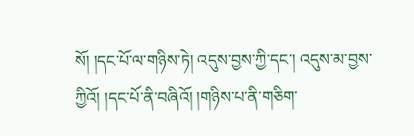སོ། །དང་པོ་ལ་གཉིས་ཏེ། འདུས་བྱས་ཀྱི་དང་། འདུས་མ་བྱས་ཀྱིའོ། །དང་པོ་ནི་བཞིའོ། །གཉིས་པ་ནི་གཅིག་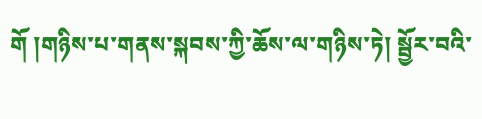གོ །གཉིས་པ་གནས་སྐབས་ཀྱི་ཆོས་ལ་གཉིས་ཏེ། སྦྱོར་བའི་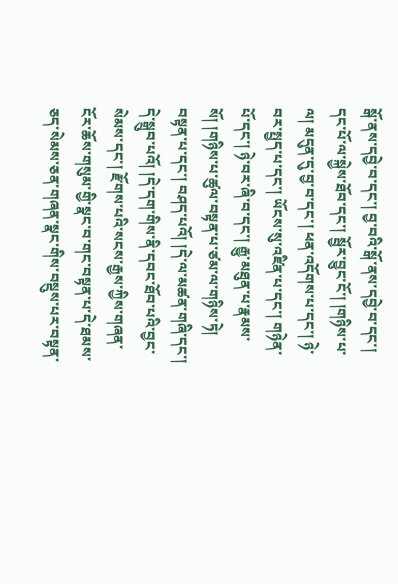སྒོ་ནས་དབྱེ་བ་དང་། བྱ་བའི་སྒོ་ནས་དབྱེ་བ་དང་། དང་པོ་ལ་སྐྱེས་ཐོབ་དང་། སྦྱོར་བྱུང་ངོ་། །གཉིས་པ་ལ། མདུན་དུ་བྱ་བ་དང་། ཕན་འདོགས་པ་དང་། ཉེ་བར་སྤྱད་པ་དང་། ཡོངས་སུ་འཛིན་པ་དང་། གཉེན་པོ་དང་། ཉེ་བར་ཞི་བ་དང་། རྒྱུ་མཐུན་པ་རྣམས་སོ། །གཉིས་པ་ཚུལ་བསྟན་པ་ཙམ་ལ་གཉིས་ཏེ། བསྟན་པ་དང་། བཤད་པའོ། །དེ་ལ་མཚན་གཞི་དང་། དེ་སྒྲུབ་པའོ། །དེ་དག་གིས་ནི་དབང་ཐོབ་པའི་བྱང་སེམས་དང་། རྫོགས་པའི་སངས་རྒྱས་ཀྱིས་གཞན་ངོར་ཆོས་གསུམ་གྱི་སྣང་བ་གང་བསྟན་པ་དེ་ཐམས་ཅད་སེམས་ཅན་གཞན་སྣང་གིས་བསྡུས་པར་བསྟན་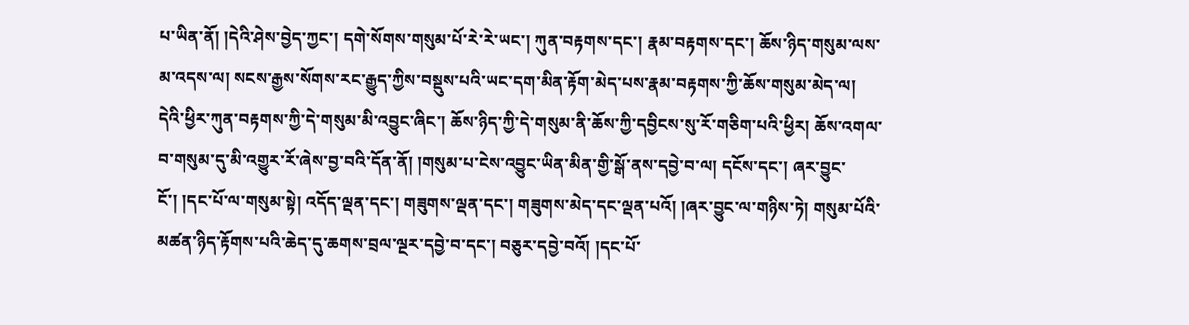པ་ཡིན་ནོ། །དེའི་ཤེས་བྱེད་ཀྱང་། དགེ་སོགས་གསུམ་པོ་རེ་རེ་ཡང་། ཀུན་བརྟགས་དང་། རྣམ་བརྟགས་དང་། ཆོས་ཉིད་གསུམ་ལས་མ་འདས་ལ། སངས་རྒྱས་སོགས་རང་རྒྱུད་ཀྱིས་བསྡུས་པའི་ཡང་དག་མིན་རྟོག་མེད་པས་རྣམ་བརྟགས་ཀྱི་ཆོས་གསུམ་མེད་ལ། དེའི་ཕྱིར་ཀུན་བརྟགས་ཀྱི་དེ་གསུམ་མི་འབྱུང་ཞིང་། ཆོས་ཉིད་ཀྱི་དེ་གསུམ་ནི་ཆོས་ཀྱི་དབྱིངས་སུ་རོ་གཅིག་པའི་ཕྱིར། ཆོས་འགལ་བ་གསུམ་དུ་མི་འགྱུར་རོ་ཞེས་བྱ་བའི་དོན་ནོ། །གསུམ་པ་ངེས་འབྱུང་ཡིན་མིན་གྱི་སྒོ་ནས་དབྱེ་བ་ལ། དངོས་དང་། ཞར་བྱུང་ངོ་། །དང་པོ་ལ་གསུམ་སྟེ། འདོད་ལྡན་དང་། གཟུགས་ལྡན་དང་། གཟུགས་མེད་དང་ལྡན་པའོ། །ཞར་བྱུང་ལ་གཉིས་ཏེ། གསུམ་པོའི་མཚན་ཉིད་རྟོགས་པའི་ཆེད་དུ་ཆགས་བྲལ་ལྔར་དབྱེ་བ་དང་། བཅུར་དབྱེ་བའོ། །དང་པོ་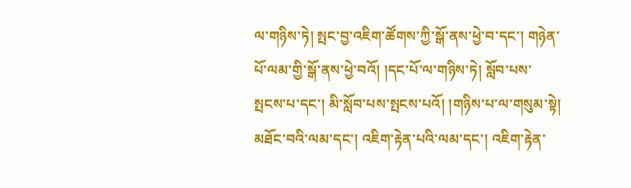ལ་གཉིས་ཏེ། སྤང་བྱ་འཇིག་ཚོགས་ཀྱི་སྒོ་ནས་ཕྱེ་བ་དང་། གཉེན་པོ་ལམ་གྱི་སྒོ་ནས་ཕྱེ་བའོ། །དང་པོ་ལ་གཉིས་ཏེ། སློབ་པས་སྤངས་པ་དང་། མི་སློབ་པས་སྤངས་པའོ། །གཉིས་པ་ལ་གསུམ་སྟེ། མཐོང་བའི་ལམ་དང་། འཇིག་རྟེན་པའི་ལམ་དང་། འཇིག་རྟེན་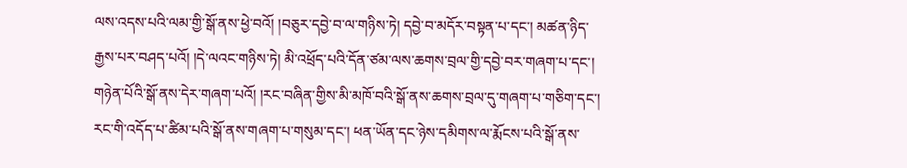ལས་འདས་པའི་ལམ་གྱི་སྒོ་ནས་ཕྱེ་བའོ། །བཅུར་དབྱེ་བ་ལ་གཉིས་ཏེ། དབྱེ་བ་མདོར་བསྟན་པ་དང་། མཚན་ཉིད་རྒྱས་པར་བཤད་པའོ། །དེ་ལའང་གཉིས་ཏེ། མི་འཕྲོད་པའི་དོན་ཙམ་ལས་ཆགས་བྲལ་གྱི་དབྱེ་བར་གཞག་པ་དང་། གཉེན་པོའི་སྒོ་ནས་དེར་གཞག་པའོ། །རང་བཞིན་གྱིས་མི་མཁོ་བའི་སྒོ་ནས་ཆགས་བྲལ་དུ་གཞག་པ་གཅིག་དང་། རང་གི་འདོད་པ་ཚིམ་པའི་སྒོ་ནས་གཞག་པ་གསུམ་དང་། ཕན་ཡོན་དང་ཉེས་དམིགས་ལ་རྨོངས་པའི་སྒོ་ནས་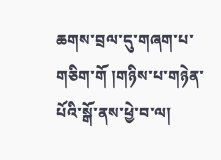ཆགས་བྲལ་དུ་གཞག་པ་གཅིག་གོ །གཉིས་པ་གཉེན་པོའི་སྒོ་ནས་ཕྱེ་བ་ལ།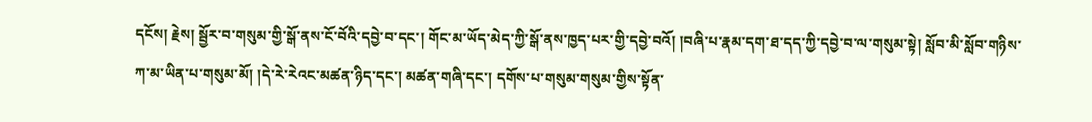དངོས། རྗེས། སྦྱོར་བ་གསུམ་གྱི་སྒོ་ནས་ངོ་བོའི་དབྱེ་བ་དང་། གོང་མ་ཡོད་མེད་ཀྱི་སྒོ་ནས་ཁྱད་པར་གྱི་དབྱེ་བའོ། །བཞི་པ་རྣམ་དག་ཐ་དད་ཀྱི་དབྱེ་བ་ལ་གསུམ་སྟེ། སློབ་མི་སློབ་གཉིས་ཀ་མ་ཡིན་པ་གསུམ་མོ། །དེ་རེ་རེའང་མཚན་ཉིད་དང་། མཚན་གཞི་དང་། དགོས་པ་གསུམ་གསུམ་གྱིས་སྟོན་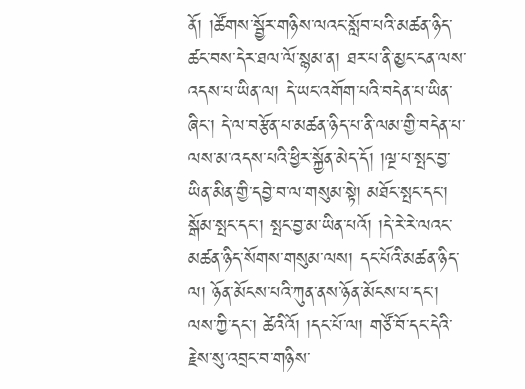ནོ། །ཚོགས་སྦྱོར་གཉིས་ལའང་སློབ་པའི་མཚན་ཉིད་ཚང་བས་དེར་ཐལ་ལོ་སྙམ་ན། ཐར་པ་ནི་མྱང་ངན་ལས་འདས་པ་ཡིན་ལ། དེ་ཡང་འགོག་པའི་བདེན་པ་ཡིན་ཞིང་། དེ་ལ་བརྩོན་པ་མཚན་ཉིད་པ་ནི་ལམ་གྱི་བདེན་པ་ལས་མ་འདས་པའི་ཕྱིར་སྐྱོན་མེད་དོ། །ལྔ་པ་སྤང་བྱ་ཡིན་མིན་གྱི་དབྱེ་བ་ལ་གསུམ་སྟེ། མཐོང་སྤང་དང་། སྒོམ་སྤང་དང་། སྤང་བྱ་མ་ཡིན་པའོ། །དེ་རེ་རེ་ལའང་མཚན་ཉིད་སོགས་གསུམ་ལས། དང་པོའི་མཚན་ཉིད་ལ། ཉོན་མོངས་པའི་ཀུན་ནས་ཉོན་མོངས་པ་དང་། ལས་ཀྱི་དང་། ཚེའིའོ། །དང་པོ་ལ། གཙོ་བོ་དང་དེའི་རྗེས་སུ་འབྲང་བ་གཉིས་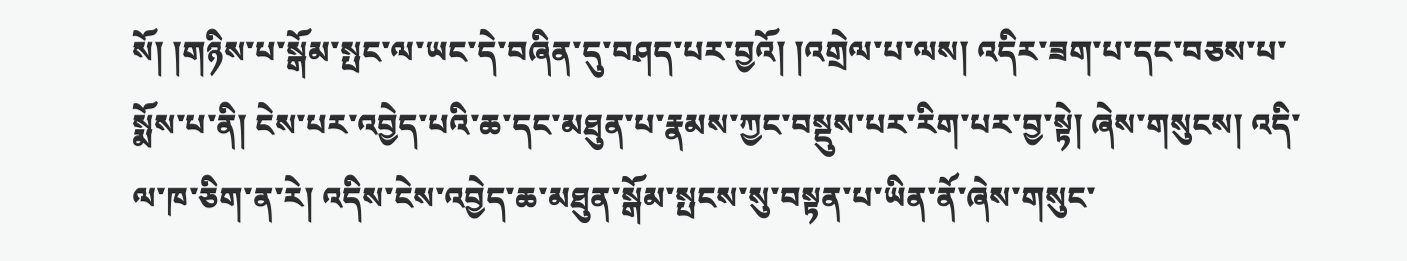སོ། །གཉིས་པ་སྒོམ་སྤང་ལ་ཡང་དེ་བཞིན་དུ་བཤད་པར་བྱའོ། །འགྲེལ་པ་ལས། འདིར་ཟག་པ་དང་བཅས་པ་སྨོས་པ་ནི། ངེས་པར་འབྱེད་པའི་ཆ་དང་མཐུན་པ་རྣམས་ཀྱང་བསྡུས་པར་རིག་པར་བྱ་སྟེ། ཞེས་གསུངས། འདི་ལ་ཁ་ཅིག་ན་རེ། འདིས་ངེས་འབྱེད་ཆ་མཐུན་སྒོམ་སྤངས་སུ་བསྟན་པ་ཡིན་ནོ་ཞེས་གསུང་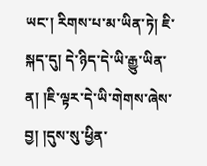ཡང་། རིགས་པ་མ་ཡིན་ཏེ། ཇི་སྐད་དུ། དེ་ཉིད་དེ་ཡི་རྒྱུ་ཡིན་ན། །ཇི་ལྟར་དེ་ཡི་གེགས་ཞེས་བྱ། །དུས་སུ་ཕྱིན་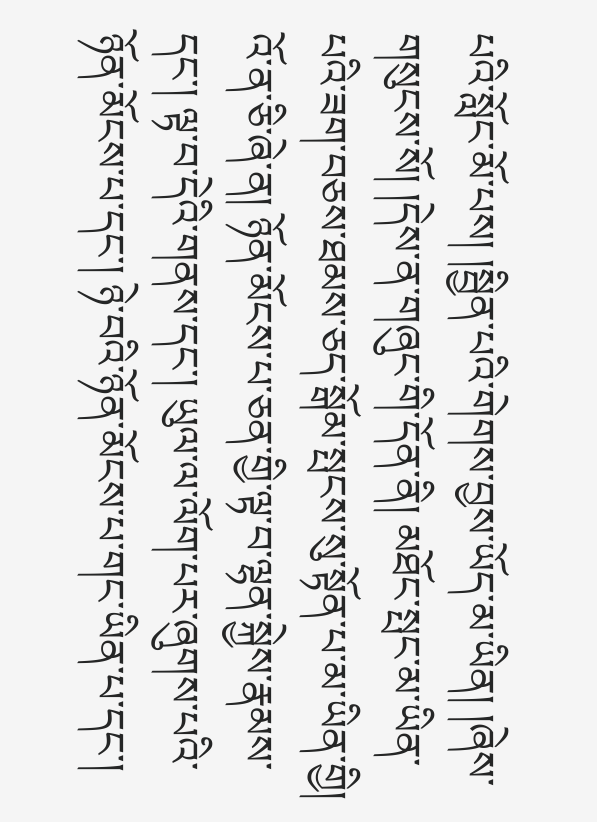པའི་སློང་མོ་པས། །སྦྱིན་པའི་གེགས་བྱས་ཡོད་མ་ཡིན། །ཞེས་གསུངས་སོ། །དེས་ན་གཞུང་གི་དོན་ནི། མཐོང་སྤང་མ་ཡིན་པའི་ཟག་བཅས་ཐམས་ཅད་སྒོམ་སྤངས་སུ་སྟོན་པ་མ་ཡིན་གྱི། འོ་ན་ཅི་ཞེ་ན། ཉོན་མོངས་པ་ཅན་གྱི་ལྟ་བ་ལྷན་སྐྱེས་རྣམས་དང་། ལྟ་བ་དེའི་གནས་དང་། ཡུལ་ལ་ལོག་པར་ཞུགས་པའི་ཉོན་མོངས་པ་དང་། ཉེ་བའི་ཉོན་མོངས་པ་གང་ཡིན་པ་དང་།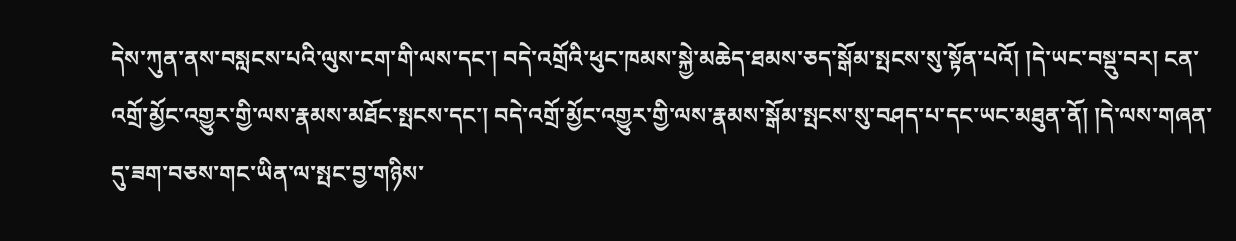དེས་ཀུན་ནས་བསླངས་པའི་ལུས་ངག་གི་ལས་དང་། བདེ་འགྲོའི་ཕུང་ཁམས་སྐྱེ་མཆེད་ཐམས་ཅད་སྒོམ་སྤངས་སུ་སྟོན་པའོ། །དེ་ཡང་བསྡུ་བར། ངན་འགྲོ་མྱོང་འགྱུར་གྱི་ལས་རྣམས་མཐོང་སྤངས་དང་། བདེ་འགྲོ་མྱོང་འགྱུར་གྱི་ལས་རྣམས་སྒོམ་སྤངས་སུ་བཤད་པ་དང་ཡང་མཐུན་ནོ། །དེ་ལས་གཞན་དུ་ཟག་བཅས་གང་ཡིན་ལ་སྤང་བྱ་གཉིས་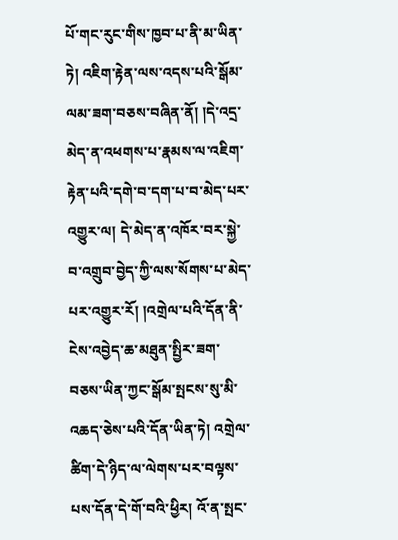པོ་གང་རུང་གིས་ཁྱབ་པ་ནི་མ་ཡིན་ཏེ། འཇིག་རྟེན་ལས་འདས་པའི་སྒོམ་ལམ་ཟག་བཅས་བཞིན་ནོ། །དེ་འདྲ་མེད་ན་འཕགས་པ་རྣམས་ལ་འཇིག་རྟེན་པའི་དགེ་བ་དག་པ་བ་མེད་པར་འགྱུར་ལ། དེ་མེད་ན་འཁོར་བར་སྐྱེ་བ་འགྲུབ་བྱེད་ཀྱི་ལས་སོགས་པ་མེད་པར་འགྱུར་རོ། །འགྲེལ་པའི་དོན་ནི་ངེས་འབྱེད་ཆ་མཐུན་སྤྱིར་ཟག་བཅས་ཡིན་ཀྱང་སྒོམ་སྤངས་སུ་མི་འཆད་ཅེས་པའི་དོན་ཡིན་ཏེ། འགྲེལ་ཚིག་དེ་ཉིད་ལ་ལེགས་པར་བལྟས་པས་དོན་དེ་གོ་བའི་ཕྱིར། འོ་ན་སྤང་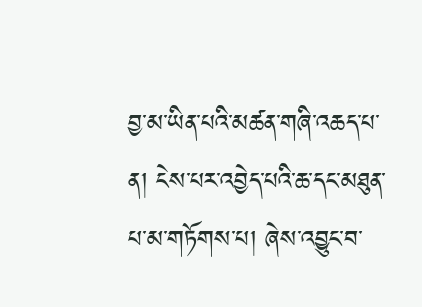བྱ་མ་ཡིན་པའི་མཚན་གཞི་འཆད་པ་ན། ངེས་པར་འབྱེད་པའི་ཆ་དང་མཐུན་པ་མ་གཏོགས་པ། ཞེས་འབྱུང་བ་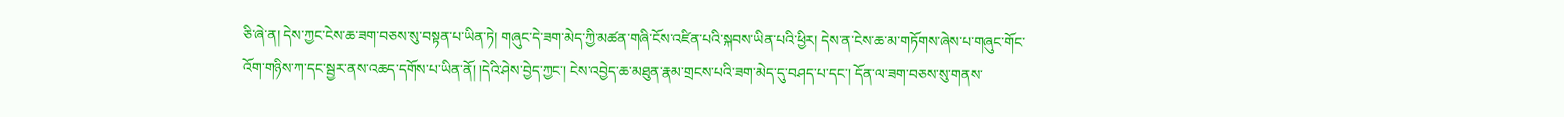ཅི་ཞེ་ན། དེས་ཀྱང་ངེས་ཆ་ཟག་བཅས་སུ་བསྟན་པ་ཡིན་ཏེ། གཞུང་དེ་ཟག་མེད་ཀྱི་མཚན་གཞི་ངོས་འཛིན་པའི་སྐབས་ཡིན་པའི་ཕྱིར། དེས་ན་ངེས་ཆ་མ་གཏོགས་ཞེས་པ་གཞུང་གོང་འོག་གཉིས་ཀ་དང་སྦྱར་ནས་འཆད་དགོས་པ་ཡིན་ནོ། །དེའི་ཤེས་བྱེད་ཀྱང་། ངེས་འབྱེད་ཆ་མཐུན་རྣམ་གྲངས་པའི་ཟག་མེད་དུ་བཤད་པ་དང་། དོན་ལ་ཟག་བཅས་སུ་གནས་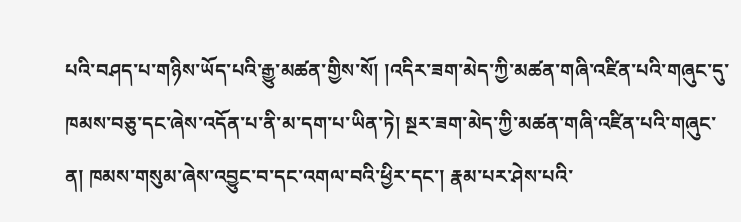པའི་བཤད་པ་གཉིས་ཡོད་པའི་རྒྱུ་མཚན་གྱིས་སོ། །འདིར་ཟག་མེད་ཀྱི་མཚན་གཞི་འཛིན་པའི་གཞུང་དུ་ཁམས་བཅུ་དང་ཞེས་འདོན་པ་ནི་མ་དག་པ་ཡིན་ཏེ། སྔར་ཟག་མེད་ཀྱི་མཚན་གཞི་འཛིན་པའི་གཞུང་ན། ཁམས་གསུམ་ཞེས་འབྱུང་བ་དང་འགལ་བའི་ཕྱིར་དང་། རྣམ་པར་ཤེས་པའི་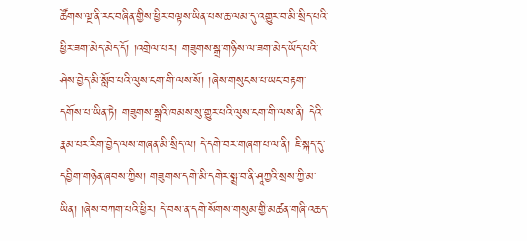ཚོགས་ལྔ་ནི་རང་བཞིན་གྱིས་ཕྱིར་བལྟས་ཡིན་པས་ཆ་ལམ་དུ་འགྱུར་བ་མི་སྲིད་པའི་ཕྱིར་ཟག་མེད་མེད་དོ། །འགྲེལ་པར། གཟུགས་སྒྲ་གཉིས་ལ་ཟག་མེད་ཡོད་པའི་ཤེས་བྱེད་མི་སློབ་པའི་ལུས་ངག་གི་ལས་སོ། །ཞེས་གསུངས་པ་ཡང་བརྟག་དགོས་པ་ཡིན་ཏེ། གཟུགས་སྒྲའི་ཁམས་སུ་གྱུར་པའི་ལུས་ངག་གི་ལས་ནི། དེའི་རྣམ་པར་རིག་བྱེད་ལས་གཞན་མི་སྲིད་ལ། དེ་དགེ་བར་གཞག་པ་ལ་ནི། ཇི་སྐད་དུ་དབྱིག་གཉེན་ཞབས་ཀྱིས། གཟུགས་དགེ་མི་དགེར་སྨྲ་བ་ནི་ཤཱཀྱའི་སྲས་ཀྱི་མ་ཡིན། །ཞེས་བཀག་པའི་ཕྱིར། དེ་བས་ན་དགེ་སོགས་གསུམ་གྱི་མཚན་གཞི་འཆད་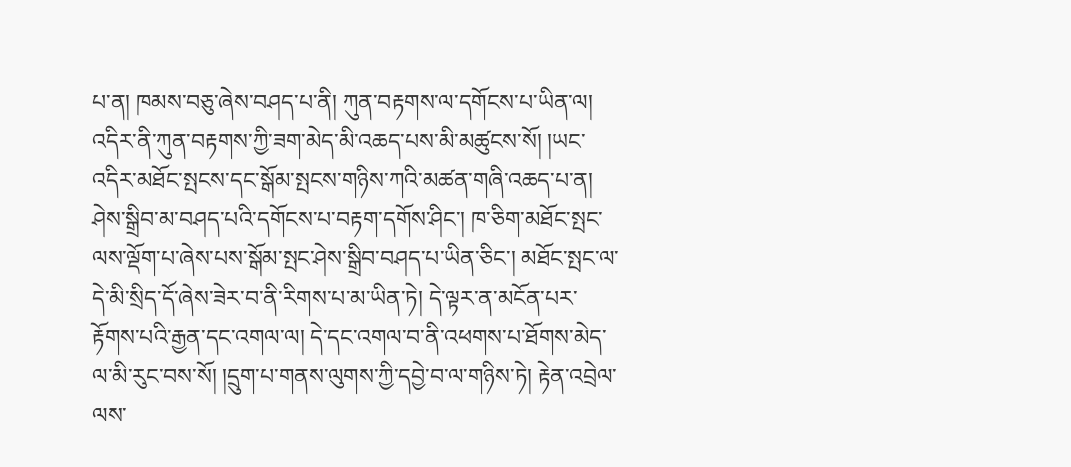པ་ན། ཁམས་བཅུ་ཞེས་བཤད་པ་ནི། ཀུན་བརྟགས་ལ་དགོངས་པ་ཡིན་ལ། འདིར་ནི་ཀུན་བརྟགས་ཀྱི་ཟག་མེད་མི་འཆད་པས་མི་མཚུངས་སོ། །ཡང་འདིར་མཐོང་སྤངས་དང་སྒོམ་སྤངས་གཉིས་ཀའི་མཚན་གཞི་འཆད་པ་ན། ཤེས་སྒྲིབ་མ་བཤད་པའི་དགོངས་པ་བརྟག་དགོས་ཤིང་། ཁ་ཅིག་མཐོང་སྤང་ལས་ལྡོག་པ་ཞེས་པས་སྒོམ་སྤང་ཤེས་སྒྲིབ་བཤད་པ་ཡིན་ཅིང་། མཐོང་སྤང་ལ་དེ་མི་སྲིད་དོ་ཞེས་ཟེར་བ་ནི་རིགས་པ་མ་ཡིན་ཏེ། དེ་ལྟར་ན་མངོན་པར་རྟོགས་པའི་རྒྱན་དང་འགལ་ལ། དེ་དང་འགལ་བ་ནི་འཕགས་པ་ཐོགས་མེད་ལ་མི་རུང་བས་སོ། །དྲུག་པ་གནས་ལུགས་ཀྱི་དབྱེ་བ་ལ་གཉིས་ཏེ། རྟེན་འབྲེལ་ལས་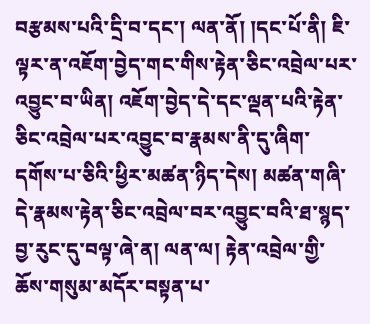བརྩམས་པའི་དྲི་བ་དང་། ལན་ནོ། །དང་པོ་ནི། ཇི་ལྟར་ན་འཇོག་བྱེད་གང་གིས་རྟེན་ཅིང་འབྲེལ་པར་འབྱུང་བ་ཡིན། འཇོག་བྱེད་དེ་དང་ལྡན་པའི་རྟེན་ཅིང་འབྲེལ་པར་འབྱུང་བ་རྣམས་ནི་དུ་ཞིག་དགོས་པ་ཅིའི་ཕྱིར་མཚན་ཉིད་དེས། མཚན་གཞི་དེ་རྣམས་རྟེན་ཅིང་འབྲེལ་བར་འབྱུང་བའི་ཐ་སྙད་བྱ་རུང་དུ་བལྟ་ཞེ་ན། ལན་ལ། རྟེན་འབྲེལ་གྱི་ཆོས་གསུམ་མདོར་བསྟན་པ་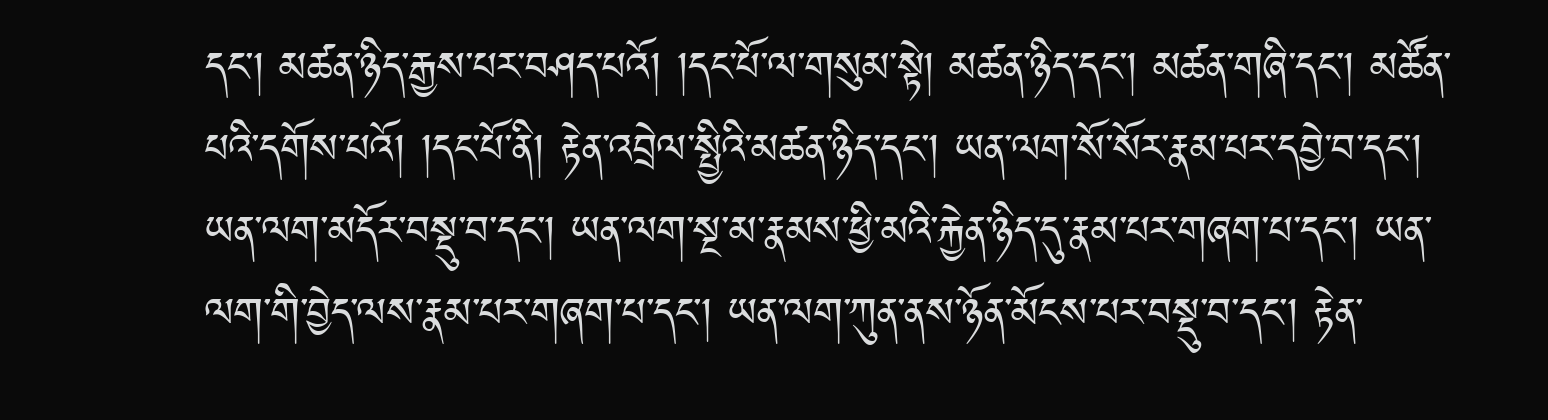དང་། མཚན་ཉིད་རྒྱས་པར་བཤད་པའོ། །དང་པོ་ལ་གསུམ་སྟེ། མཚན་ཉིད་དང་། མཚན་གཞི་དང་། མཚོན་པའི་དགོས་པའོ། །དང་པོ་ནི། རྟེན་འབྲེལ་སྤྱིའི་མཚན་ཉིད་དང་། ཡན་ལག་སོ་སོར་རྣམ་པར་དབྱེ་བ་དང་། ཡན་ལག་མདོར་བསྡུ་བ་དང་། ཡན་ལག་སྔ་མ་རྣམས་ཕྱི་མའི་རྐྱེན་ཉིད་དུ་རྣམ་པར་གཞག་པ་དང་། ཡན་ལག་གི་བྱེད་ལས་རྣམ་པར་གཞག་པ་དང་། ཡན་ལག་ཀུན་ནས་ཉོན་མོངས་པར་བསྡུ་བ་དང་། རྟེན་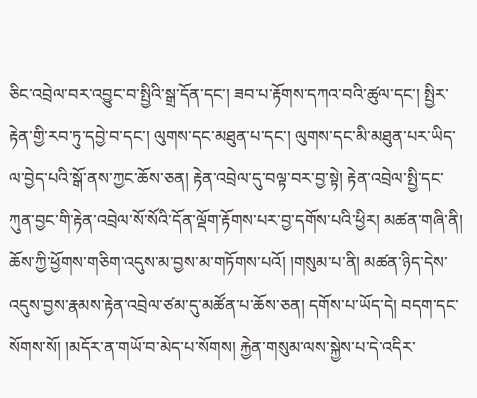ཅིང་འབྲེལ་བར་འབྱུང་བ་སྤྱིའི་སྒྲ་དོན་དང་། ཟབ་པ་རྟོགས་དཀའ་བའི་ཚུལ་དང་། སྤྱིར་རྟེན་གྱི་རབ་ཏུ་དབྱེ་བ་དང་། ལུགས་དང་མཐུན་པ་དང་། ལུགས་དང་མི་མཐུན་པར་ཡིད་ལ་བྱེད་པའི་སྒོ་ནས་ཀྱང་ཆོས་ཅན། རྟེན་འབྲེལ་དུ་བལྟ་བར་བྱ་སྟེ། རྟེན་འབྲེལ་སྤྱི་དང་ཀུན་བྱང་གི་རྟེན་འབྲེལ་སོ་སོའི་དོན་ལྡོག་རྟོགས་པར་བྱ་དགོས་པའི་ཕྱིར། མཚན་གཞི་ནི། ཆོས་ཀྱི་ཕྱོགས་གཅིག་འདུས་མ་བྱས་མ་གཏོགས་པའོ། །གསུམ་པ་ནི། མཚན་ཉིད་དེས་འདུས་བྱས་རྣམས་རྟེན་འབྲེལ་ཙམ་དུ་མཚོན་པ་ཆོས་ཅན། དགོས་པ་ཡོད་དེ། བདག་དང་སོགས་སོ། །མདོར་ན་གཡོ་བ་མེད་པ་སོགས། རྐྱེན་གསུམ་ལས་སྐྱེས་པ་དེ་འདིར་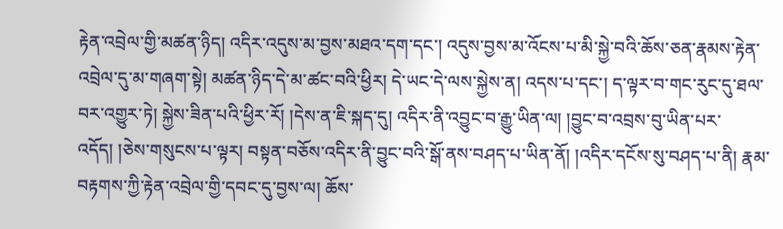རྟེན་འབྲེལ་གྱི་མཚན་ཉིད། འདིར་འདུས་མ་བྱས་མཐའ་དག་དང་། འདུས་བྱས་མ་འོངས་པ་མི་སྐྱེ་བའི་ཆོས་ཅན་རྣམས་རྟེན་འབྲེལ་དུ་མ་གཞག་སྟེ། མཚན་ཉིད་དེ་མ་ཚང་བའི་ཕྱིར། དེ་ཡང་དེ་ལས་སྐྱེས་ན། འདས་པ་དང་། ད་ལྟར་བ་གང་རུང་དུ་ཐལ་བར་འགྱུར་ཏེ། སྐྱེས་ཟིན་པའི་ཕྱིར་རོ། །དེས་ན་ཇི་སྐད་དུ། འདིར་ནི་འབྱུང་བ་རྒྱུ་ཡིན་ལ། །བྱུང་བ་འབྲས་བུ་ཡིན་པར་འདོད། །ཅེས་གསུངས་པ་ལྟར། བསྟན་བཅོས་འདིར་ནི་བྱུང་བའི་སྒོ་ནས་བཤད་པ་ཡིན་ནོ། །འདིར་དངོས་སུ་བཤད་པ་ནི། རྣམ་བརྟགས་ཀྱི་རྟེན་འབྲེལ་གྱི་དབང་དུ་བྱས་ལ། ཆོས་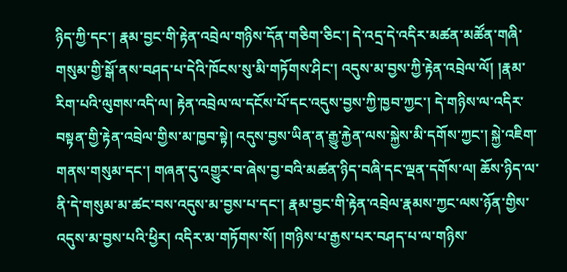ཉིད་ཀྱི་དང་། རྣམ་བྱང་གི་རྟེན་འབྲེལ་གཉིས་དོན་གཅིག་ཅིང་། དེ་འདྲ་དེ་འདིར་མཚན་མཚོན་གཞི་གསུམ་གྱི་སྒོ་ནས་བཤད་པ་དེའི་ཁོངས་སུ་མི་གཏོགས་ཤིང་། འདུས་མ་བྱས་ཀྱི་རྟེན་འབྲེལ་ལོ། །རྣམ་རིག་པའི་ལུགས་འདི་ལ། རྟེན་འབྲེལ་ལ་དངོས་པོ་དང་འདུས་བྱས་ཀྱི་ཁྱབ་ཀྱང་། དེ་གཉིས་ལ་འདིར་བསྟན་གྱི་རྟེན་འབྲེལ་གྱིས་མ་ཁྱབ་སྟེ། འདུས་བྱས་ཡིན་ན་རྒྱུ་རྐྱེན་ལས་སྐྱེས་མི་དགོས་ཀྱང་། སྐྱེ་འཇིག་གནས་གསུམ་དང་། གཞན་དུ་འགྱུར་བ་ཞེས་བྱ་བའི་མཚན་ཉིད་བཞི་དང་ལྡན་དགོས་ལ། ཆོས་ཉིད་ལ་ནི་དེ་གསུམ་མ་ཚང་བས་འདུས་མ་བྱས་པ་དང་། རྣམ་བྱང་གི་རྟེན་འབྲེལ་རྣམས་ཀྱང་ལས་ཉོན་གྱིས་འདུས་མ་བྱས་པའི་ཕྱིར། འདིར་མ་གཏོགས་སོ། །གཉིས་པ་རྒྱས་པར་བཤད་པ་ལ་གཉིས་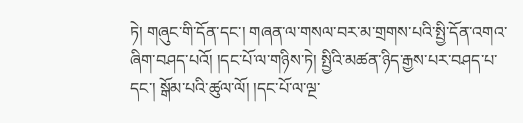ཏེ། གཞུང་གི་དོན་དང་། གཞན་ལ་གསལ་བར་མ་གྲགས་པའི་སྤྱི་དོན་འགའ་ཞིག་བཤད་པའོ། །དང་པོ་ལ་གཉིས་ཏེ། སྤྱིའི་མཚན་ཉིད་རྒྱས་པར་བཤད་པ་དང་། སྒོམ་པའི་ཚུལ་ལོ། །དང་པོ་ལ་ལྔ་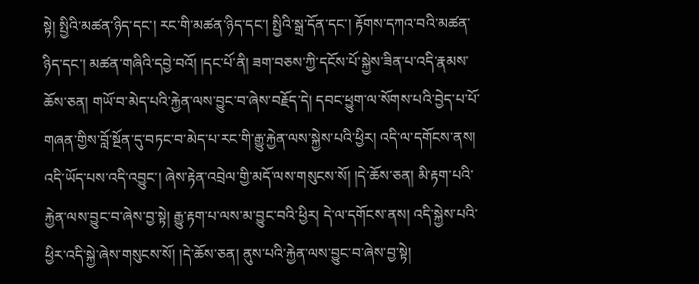སྟེ། སྤྱིའི་མཚན་ཉིད་དང་། རང་གི་མཚན་ཉིད་དང་། སྤྱིའི་སྒྲ་དོན་དང་། རྟོགས་དཀའ་བའི་མཚན་ཉིད་དང་། མཚན་གཞིའི་དབྱེ་བའོ། །དང་པོ་ནི། ཟག་བཅས་ཀྱི་དངོས་པོ་སྐྱེས་ཟིན་པ་འདི་རྣམས་ཆོས་ཅན། གཡོ་བ་མེད་པའི་རྐྱེན་ལས་བྱུང་བ་ཞེས་བརྗོད་དེ། དབང་ཕྱུག་ལ་སོགས་པའི་བྱེད་པ་པོ་གཞན་གྱིས་བློ་སྔོན་དུ་བཏང་བ་མེད་པ་རང་གི་རྒྱུ་རྐྱེན་ལས་སྐྱེས་པའི་ཕྱིར། འདི་ལ་དགོངས་ནས། འདི་ཡོད་པས་འདི་འབྱུང་། ཞེས་རྟེན་འབྲེལ་གྱི་མདོ་ལས་གསུངས་སོ། །དེ་ཆོས་ཅན། མི་རྟག་པའི་རྐྱེན་ལས་བྱུང་བ་ཞེས་བྱ་སྟེ། རྒྱུ་རྟག་པ་ལས་མ་བྱུང་བའི་ཕྱིར། དེ་ལ་དགོངས་ནས། འདི་སྐྱེས་པའི་ཕྱིར་འདི་སྐྱེ་ཞེས་གསུངས་སོ། །དེ་ཆོས་ཅན། ནུས་པའི་རྐྱེན་ལས་བྱུང་བ་ཞེས་བྱ་སྟེ།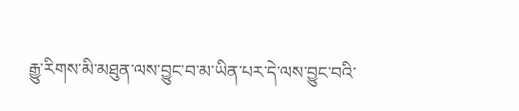རྒྱུ་རིགས་མི་མཐུན་ལས་བྱུང་བ་མ་ཡིན་པར་དེ་ལས་བྱུང་བའི་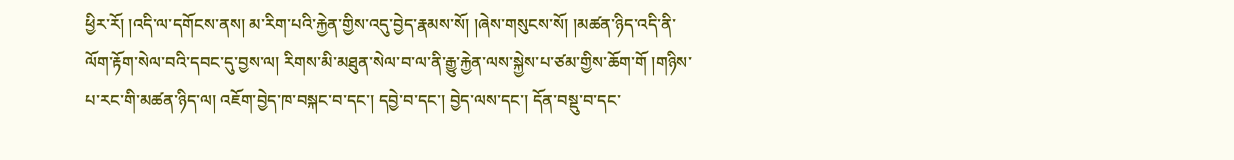ཕྱིར་རོ། །འདི་ལ་དགོངས་ནས། མ་རིག་པའི་རྐྱེན་གྱིས་འདུ་བྱེད་རྣམས་སོ། །ཞེས་གསུངས་སོ། །མཚན་ཉིད་འདི་ནི་ལོག་རྟོག་སེལ་བའི་དབང་དུ་བྱས་ལ། རིགས་མི་མཐུན་སེལ་བ་ལ་ནི་རྒྱུ་རྐྱེན་ལས་སྐྱེས་པ་ཙམ་གྱིས་ཆོག་གོ །གཉིས་པ་རང་གི་མཚན་ཉིད་ལ། འཇོག་བྱེད་ཁ་བསྐང་བ་དང་། དབྱེ་བ་དང་། བྱེད་ལས་དང་། དོན་བསྡུ་བ་དང་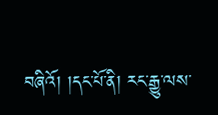བཞིའོ། །དང་པོ་ནི། རང་རྒྱུ་ལས་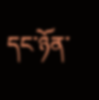དང་ཉོན་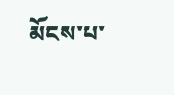མོངས་པ་